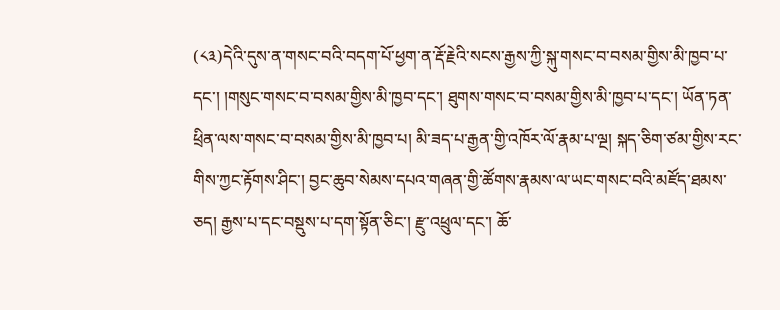(༨༣)དེའི་དུས་ན་གསང་བའི་བདག་པོ་ཕྱག་ན་རྡོ་རྗེའི་སངས་རྒྱས་ཀྱི་སྐུ་གསང་བ་བསམ་གྱིས་མི་ཁྱབ་པ་དང་། །གསུང་གསང་བ་བསམ་གྱིས་མི་ཁྱབ་དང་། ཐུགས་གསང་བ་བསམ་གྱིས་མི་ཁྱབ་པ་དང་། ཡོན་ཏན་ཕྲིན་ལས་གསང་བ་བསམ་གྱིས་མི་ཁྱབ་པ། མི་ཟད་པ་རྒྱན་གྱི་འཁོར་ལོ་རྣམ་པ་ལྔ། སྐད་ཅིག་ཙམ་གྱིས་རང་གིས་ཀྱང་རྟོགས་ཤིང་། བྱང་ཆུབ་སེམས་དཔའ་གཞན་གྱི་ཚོགས་རྣམས་ལ་ཡང་གསང་བའི་མཛོད་ཐམས་ཅད། རྒྱས་པ་དང་བསྡུས་པ་དག་སྟོན་ཅིང་། རྫུ་འཕྲུལ་དང་། ཆོ་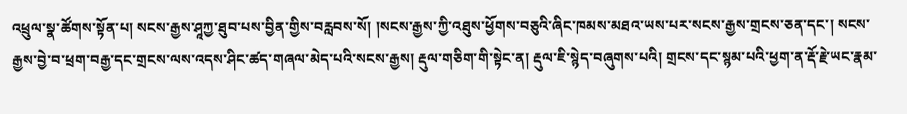འཕྲུལ་སྣ་ཚོགས་སྟོན་པ། སངས་རྒྱས་ཤཱཀྱ་ཐུབ་པས་བྱིན་གྱིས་བརླབས་སོ། །སངས་རྒྱས་ཀྱི་འཐུས་ཕྱོགས་བཅུའི་ཞིང་ཁམས་མཐའ་ཡས་པར་སངས་རྒྱས་གྲངས་ཅན་དང་། སངས་རྒྱས་བྱེ་བ་ཕྲག་བརྒྱ་དང་གྲངས་ལས་འདས་ཤིང་ཚད་གཞལ་མེད་པའི་སངས་རྒྱས། རྡུལ་གཅིག་གི་སྟེང་ན། རྡུལ་ཇི་སྙེད་བཞུགས་པའི། གྲངས་དང་སྙམ་པའི་ཕྱག་ན་རྡོ་རྗེ་ཡང་རྣམ་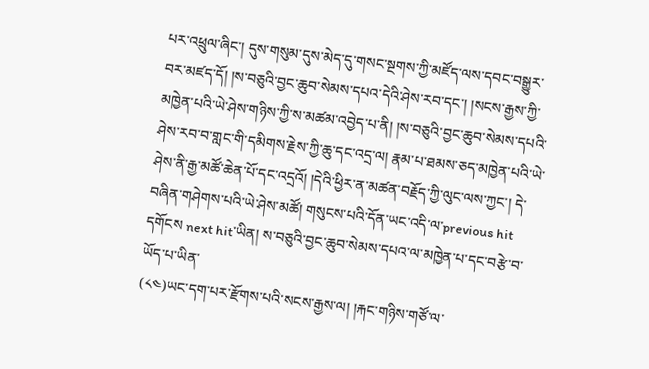པར་འཕྲུལ་ཞིང་། དུས་གསུམ་དུས་མེད་དུ་གསང་སྔགས་ཀྱི་མཛོད་ལས་དབང་བསྒྱུར་བར་མཛད་དོ། །ས་བཅུའི་བྱང་ཆུབ་སེམས་དཔའ་དེའི་ཤེས་རབ་དང་། །སངས་རྒྱས་ཀྱི་མཁྱེན་པའི་ཡེ་ཤེས་གཉིས་ཀྱི་ས་མཚམ་འབྱེད་པ་ནི། །ས་བཅུའི་བྱང་ཆུབ་སེམས་དཔའི་ཤེས་རབ་བ་གླང་གི་དམིགས་རྗེས་ཀྱི་ཆུ་དང་འདྲ་ལ། རྣམ་པ་ཐམས་ཅད་མཁྱེན་པའི་ཡེ་ཤེས་ནི་རྒྱ་མཚོ་ཆེན་པོ་དང་འདྲའོ། །དེའི་ཕྱིར་ན་མཚན་བརྗོད་ཀྱི་ལུང་ལས་ཀྱང་། དེ་བཞིན་གཤེགས་པའི་ཡེ་ཤེས་མཚོ། གསུངས་པའི་དོན་ཡང་འདི་ལ་previous hit དགོངས next hit་ཡིན། ས་བཅུའི་བྱང་ཆུབ་སེམས་དཔའ་ལ་མཁྱེན་པ་དང་བརྩེ་བ་ཡོད་པ་ཡིན་
(༨༤)ཡང་དག་པར་རྫོགས་པའི་སངས་རྒྱས་ལ། །རྐང་གཉིས་གཙོ་ལ་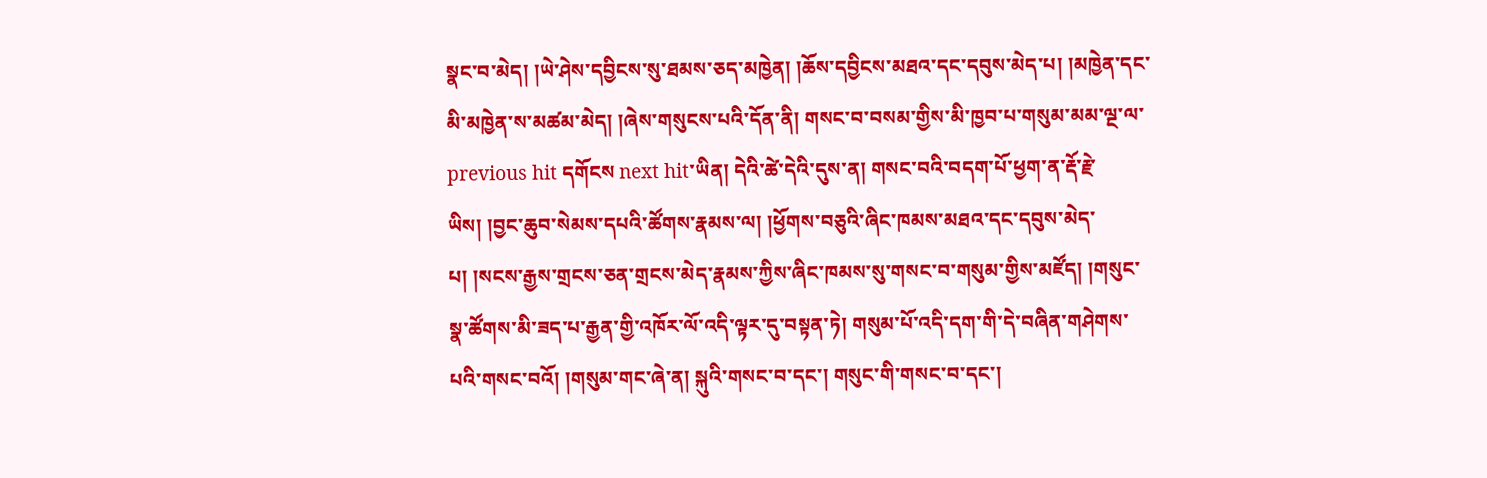སྣང་བ་མེད། །ཡེ་ཤེས་དབྱིངས་སུ་ཐམས་ཅད་མཁྱེན། །ཆོས་དབྱིངས་མཐའ་དང་དབུས་མེད་པ། །མཁྱེན་དང་མི་མཁྱེན་ས་མཚམ་མེད། །ཞེས་གསུངས་པའི་དོན་ནི། གསང་བ་བསམ་གྱིས་མི་ཁྱབ་པ་གསུམ་མམ་ལྔ་ལ་previous hit དགོངས next hit་ཡིན། དེའི་ཚེ་དེའི་དུས་ན། གསང་བའི་བདག་པོ་ཕྱག་ན་རྡོ་རྗེ་ཡིས། །བྱང་ཆུབ་སེམས་དཔའི་ཚོགས་རྣམས་ལ། །ཕྱོགས་བཅུའི་ཞིང་ཁམས་མཐའ་དང་དབུས་མེད་པ། །སངས་རྒྱས་གྲངས་ཅན་གྲངས་མེད་རྣམས་ཀྱིས་ཞིང་ཁམས་སུ་གསང་བ་གསུམ་གྱིས་མཛོད། །གསུང་སྣ་ཚོགས་མི་ཟད་པ་རྒྱན་གྱི་འཁོར་ལོ་འདི་ལྟར་དུ་བསྟན་ཏེ། གསུམ་པོ་འདི་དག་གི་དེ་བཞིན་གཤེགས་པའི་གསང་བའོ། །གསུམ་གང་ཞེ་ན། སྐུའི་གསང་བ་དང་། གསུང་གི་གསང་བ་དང་།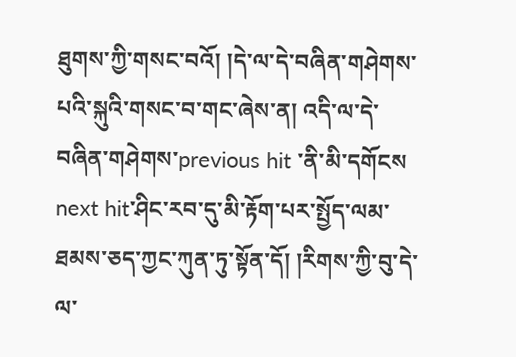ཐུགས་ཀྱི་གསང་བའོ། །དེ་ལ་དེ་བཞིན་གཤེགས་པའི་སྐུའི་གསང་བ་གང་ཞེས་ན། འདི་ལ་དེ་བཞིན་གཤེགས་previous hit ་ནི་མི་དགོངས next hit་ཤིང་རབ་དུ་མི་རྟོག་པར་སྤྱོད་ལམ་ཐམས་ཅད་ཀྱང་ཀུན་ཏུ་སྟོན་དོ། །རིགས་ཀྱི་བུ་དེ་ལ་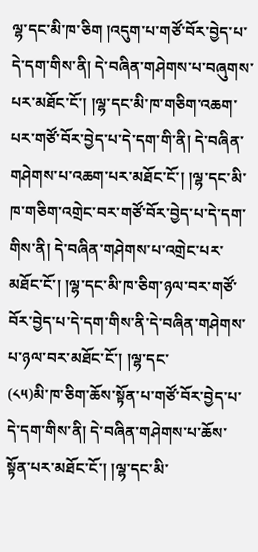ལྷ་དང་མི་ཁ་ཅིག །འདུག་པ་གཙོ་བོར་བྱེད་པ་དེ་དག་གིས་ནི། དེ་བཞིན་གཤེགས་པ་བཞུགས་པར་མཐོང་ངོ་། །ལྷ་དང་མི་ཁ་གཅིག་འཆག་པར་གཙོ་བོར་བྱེད་པ་དེ་དག་གི་ནི། དེ་བཞིན་གཤེགས་པ་འཆག་པར་མཐོང་ངོ་། །ལྷ་དང་མི་ཁ་གཅིག་འགྲེང་བར་གཙོ་བོར་བྱེད་པ་དེ་དག་གིས་ནི། དེ་བཞིན་གཤེགས་པ་འགྲེང་པར་མཐོང་ངོ་། །ལྷ་དང་མི་ཁ་ཅིག་ཉལ་བར་གཙོ་བོར་བྱེད་པ་དེ་དག་གིས་ནི་དེ་བཞིན་གཤེགས་པ་ཉལ་བར་མཐོང་ངོ་། །ལྷ་དང་
(༨༥)མི་ཁ་ཅིག་ཆོས་སྟོན་པ་གཙོ་བོར་བྱེད་པ་དེ་དག་གིས་ནི། དེ་བཞིན་གཤེགས་པ་ཆོས་སྟོན་པར་མཐོང་ངོ་། །ལྷ་དང་མི་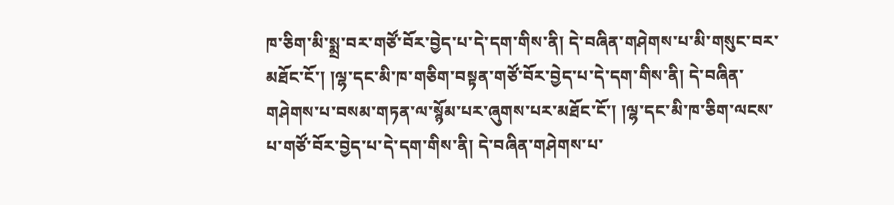ཁ་ཅིག་མི་སྨྲ་བར་གཙོ་བོར་བྱེད་པ་དེ་དག་གིས་ནི། དེ་བཞིན་གཤེགས་པ་མི་གསུང་བར་མཐོང་ངོ་། །ལྷ་དང་མི་ཁ་གཅིག་བསྟན་གཙོ་བོར་བྱེད་པ་དེ་དག་གིས་ནི། དེ་བཞིན་གཤེགས་པ་བསམ་གཏན་ལ་སྙོམ་པར་ཞུགས་པར་མཐོང་ངོ་། །ལྷ་དང་མི་ཁ་ཅིག་ལངས་པ་གཙོ་བོར་བྱེད་པ་དེ་དག་གིས་ནི། དེ་བཞིན་གཤེགས་པ་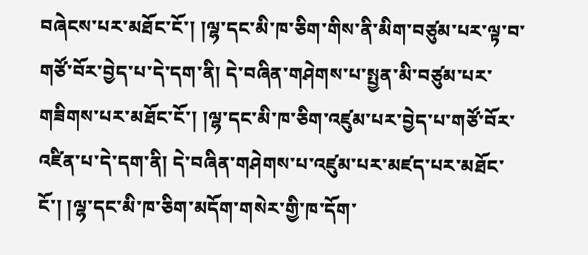བཞེངས་པར་མཐོང་ངོ་། །ལྷ་དང་མི་ཁ་ཅིག་གིས་ནི་མིག་བཙུམ་པར་ལྟ་བ་གཙོ་བོར་བྱེད་པ་དེ་དག་ནི། དེ་བཞིན་གཤེགས་པ་སྤྱན་མི་བཙུམ་པར་གཟིགས་པར་མཐོང་ངོ་། །ལྷ་དང་མི་ཁ་ཅིག་འཛུམ་པར་བྱེད་པ་གཙོ་བོར་འཛིན་པ་དེ་དག་ནི། དེ་བཞིན་གཤེགས་པ་འཛུམ་པར་མཛད་པར་མཐོང་ངོ་། །ལྷ་དང་མི་ཁ་ཅིག་མདོག་གསེར་གྱི་ཁ་དོག་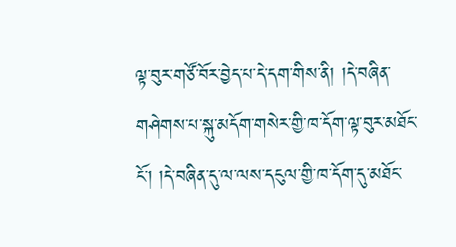ལྟ་བུར་གཙོ་བོར་བྱེད་པ་དེ་དག་གིས་ནི། །དེ་བཞིན་གཤེགས་པ་སྐུ་མདོག་གསེར་གྱི་ཁ་དོག་ལྟ་བུར་མཐོང་ངོ་། །དེ་བཞིན་དུ་ལ་ལས་དངུལ་གྱི་ཁ་དོག་དུ་མཐོང་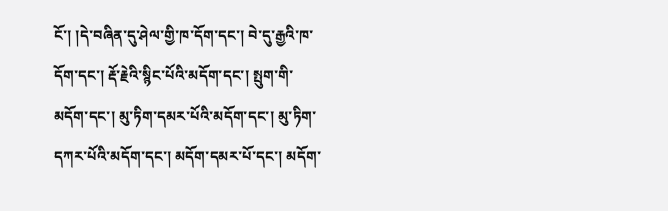ངོ་། །དེ་བཞིན་དུ་ཤེལ་གྱི་ཁ་དོག་དང་། བེ་དུ་རྒྱའི་ཁ་དོག་དང་། རྡོ་རྗེའི་སྙིང་པོའི་མདོག་དང་། སྤུག་གི་མདོག་དང་། མུ་ཏིག་དམར་པོའི་མདོག་དང་། མུ་ཏིག་དཀར་པོའི་མདོག་དང་། མདོག་དམར་པོ་དང་། མདོག་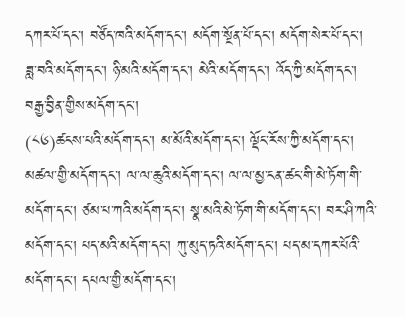དཀར་པོ་དང་། བཙོད་ཁའི་མདོག་དང་། མདོག་སྔོན་པོ་དང་། མདོག་སེར་པོ་དང་། ཟླ་བའི་མདོག་དང་། ཉི་མའི་མདོག་དང་། མེའི་མདོག་དང་། འོད་ཀྱི་མདོག་དང་། བརྒྱ་བྱིན་གྱིས་མདོག་དང་།
(༨༦)ཚངས་པའི་མདོག་དང་། མ་མོའི་མདོག་དང་། ལྡོང་རོས་ཀྱི་མདོག་དང་། མཚལ་གྱི་མདོག་དང་། ལ་ལ་ཆུའི་མདོག་དང་། ལ་ལ་མྱ་ངན་ཚང་གི་མེ་ཏོག་གི་མདོག་དང་། ཙམ་པ་ཀའི་མདོག་དང་། སྣ་མའི་མེ་ཏོག་གི་མདོག་དང་། བར་ཤི་ཀའི་མདོག་དང་། པད་མའི་མདོག་དང་། ཀུ་མུད་ཏའི་མདོག་དང་། པད་མ་དཀར་པོའི་མདོག་དང་། དཔལ་གྱི་མདོག་དང་།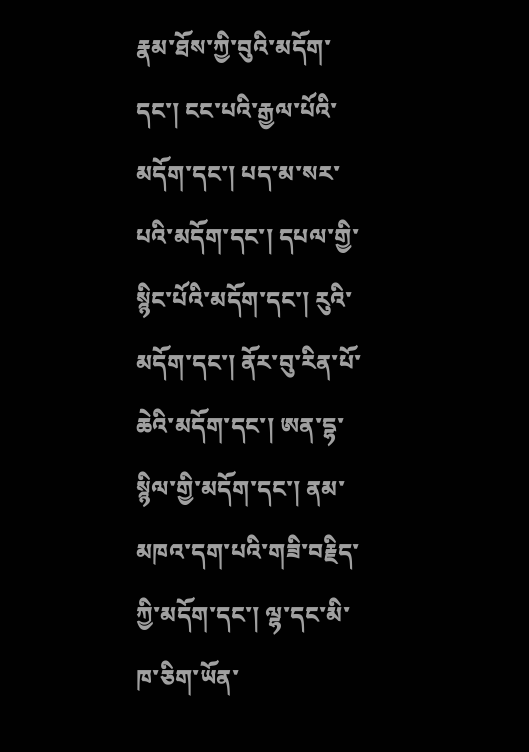རྣམ་ཐོས་ཀྱི་བུའི་མདོག་དང་། ངང་པའི་རྒྱལ་པོའི་མདོག་དང་། པད་མ་སར་པའི་མདོག་དང་། དཔལ་གྱི་སྙིང་པོའི་མདོག་དང་། རུའི་མདོག་དང་། ནོར་བུ་རིན་པོ་ཆེའི་མདོག་དང་། ཨན་དྷ་སྙིལ་གྱི་མདོག་དང་། ནམ་མཁའ་དག་པའི་གཟི་བརྗིད་ཀྱི་མདོག་དང་། ལྷ་དང་མི་ཁ་ཅིག་ཡོན་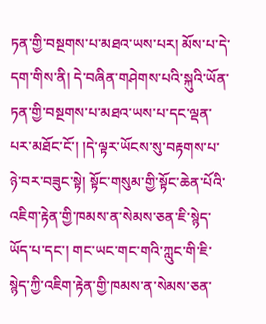ཏན་གྱི་བསྔགས་པ་མཐའ་ཡས་པར། མོས་པ་དེ་དག་གིས་ནི། དེ་བཞིན་གཤེགས་པའི་སྐུའི་ཡོན་ཏན་གྱི་བསྔགས་པ་མཐའ་ཡས་པ་དང་ལྡན་པར་མཐོང་ངོ་། །དེ་ལྟར་ཡོངས་སུ་བརྟགས་པ་ཉེ་བར་བཟུང་སྟེ། སྟོང་གསུམ་གྱི་སྟོང་ཆེན་པོའི་འཇིག་རྟེན་གྱི་ཁམས་ན་སེམས་ཅན་ཇི་སྙེད་ཡོད་པ་དང་། གང་ཡང་གང་གའི་ཀླུང་གི་ཇི་སྙེད་ཀྱི་འཇིག་རྟེན་གྱི་ཁམས་ན་སེམས་ཅན་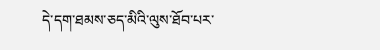དེ་དག་ཐམས་ཅད་མིའི་ལུས་ཐོབ་པར་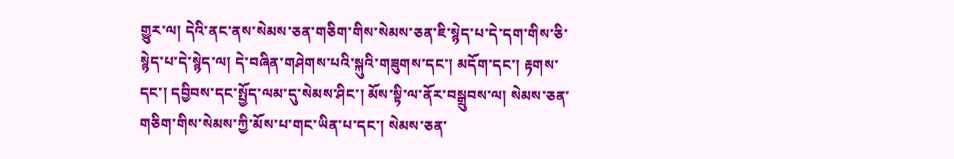གྱུར་ལ། དེའི་ནང་ནས་སེམས་ཅན་གཅིག་གིས་སེམས་ཅན་ཇི་སྙེད་པ་དེ་དག་གིས་ཅི་སྙེད་པ་དེ་སྙེད་ལ། དེ་བཞིན་གཤེགས་པའི་སྐུའི་གཟུགས་དང་། མདོག་དང་། རྟགས་དང་། དབྱིབས་དང་སྤྱོད་ལམ་དུ་སེམས་ཤིང་། མོས་སྟི་ལ་ནོར་བསྒྲུབས་ལ། སེམས་ཅན་གཅིག་གིས་སེམས་ཀྱི་མོས་པ་གང་ཡིན་པ་དང་། སེམས་ཅན་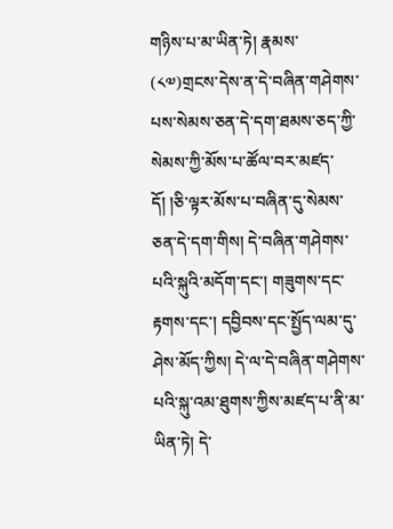གཉིས་པ་མ་ཡིན་ཏེ། རྣམས་
(༨༧)གྲངས་དེས་ན་དེ་བཞིན་གཤེགས་པས་སེམས་ཅན་དེ་དག་ཐམས་ཅད་ཀྱི་སེམས་ཀྱི་མོས་པ་ཚོལ་བར་མཛད་དོ། །ཅི་ལྟར་མོས་པ་བཞིན་དུ་སེམས་ཅན་དེ་དག་གིས། དེ་བཞིན་གཤེགས་པའི་སྐུའི་མདོག་དང་། གཟུགས་དང་རྟགས་དང་། དབྱིབས་དང་སྤྱོད་ལམ་དུ་ཤེས་མོད་ཀྱིས། དེ་ལ་དེ་བཞིན་གཤེགས་པའི་སྐུ་འམ་ཐུགས་ཀྱིས་མཛད་པ་ནི་མ་ཡིན་ཏེ། དེ་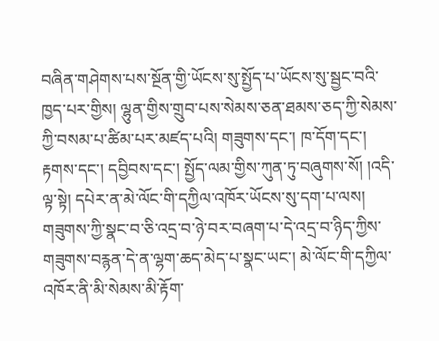བཞིན་གཤེགས་པས་སྔོན་གྱི་ཡོངས་སུ་སྤྱོད་པ་ཡོངས་སུ་སྦྱང་བའི་ཁྱད་པར་གྱིས། ལྷུན་གྱིས་གྲུབ་པས་སེམས་ཅན་ཐམས་ཅད་ཀྱི་སེམས་ཀྱི་བསམ་པ་ཚིམ་པར་མཛད་པའི། གཟུགས་དང་། ཁ་དོག་དང་། རྟགས་དང་། དབྱིབས་དང་། སྤྱོད་ལམ་གྱིས་ཀུན་ཏུ་བཞུགས་སོ། །འདི་ལྟ་སྟེ། དཔེར་ན་མེ་ལོང་གི་དཀྱིལ་འཁོར་ཡོངས་སུ་དག་པ་ལས། གཟུགས་ཀྱི་སྣང་བ་ཅི་འདྲ་བ་ཉེ་བར་བཞག་པ་དེ་འདྲ་བ་ཉིད་ཀྱིས་གཟུགས་བརྙན་དེ་ན་ལྷག་ཆད་མེད་པ་སྣང་ཡང་། མེ་ལོང་གི་དཀྱིལ་འཁོར་ནི་མི་སེམས་མི་རྟོག་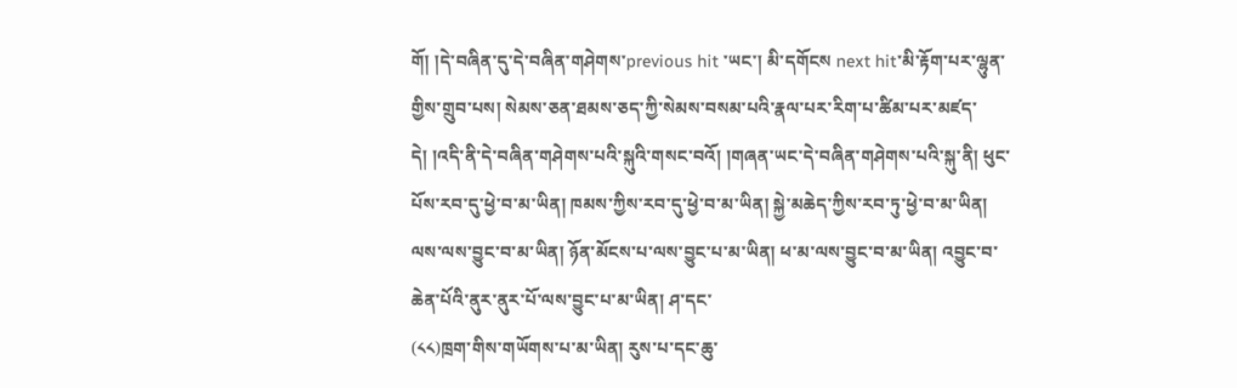གོ། །དེ་བཞིན་དུ་དེ་བཞིན་གཤེགས་previous hit ་ཡང་། མི་དགོངས next hit་མི་རྟོག་པར་ལྷུན་གྱིས་གྲུབ་པས། སེམས་ཅན་ཐམས་ཅད་ཀྱི་སེམས་བསམ་པའི་རྣལ་པར་རིག་པ་ཚིམ་པར་མཛད་དེ། །འདི་ནི་དེ་བཞིན་གཤེགས་པའི་སྐུའི་གསང་བའོ། །གཞན་ཡང་དེ་བཞིན་གཤེགས་པའི་སྐུ་ནི། ཕུང་པོས་རབ་དུ་ཕྱེ་བ་མ་ཡིན། ཁམས་ཀྱིས་རབ་དུ་ཕྱེ་བ་མ་ཡིན། སྐྱེ་མཆེད་ཀྱིས་རབ་ཏུ་ཕྱེ་བ་མ་ཡིན། ལས་ལས་བྱུང་བ་མ་ཡིན། ཉོན་མོངས་པ་ལས་བྱུང་པ་མ་ཡིན། ཕ་མ་ལས་བྱུང་བ་མ་ཡིན། འབྱུང་བ་ཆེན་པོའི་ནུར་ནུར་པོ་ལས་བྱུང་པ་མ་ཡིན། ཤ་དང་
(༨༨)ཁྲག་གིས་གཡོགས་པ་མ་ཡིན། རུས་པ་དང་ཆུ་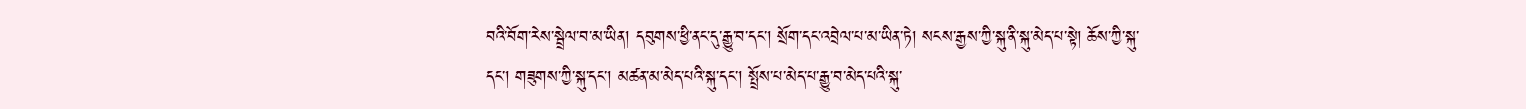བའི་བོག་རེས་སྦྲེལ་བ་མ་ཡིན། དབུགས་ཕྱི་ནང་དུ་རྒྱུ་བ་དང་། སྲོག་དང་འབྲེལ་པ་མ་ཡིན་ཏེ། སངས་རྒྱས་ཀྱི་སྐུ་ནི་སྐུ་མེད་པ་སྟེ། ཆོས་ཀྱི་སྐུ་དང་། གཟུགས་ཀྱི་སྐུ་དང་། མཚན་མ་མེད་པའི་སྐུ་དང་། སྤྲོས་པ་མེད་པ་རྒྱུ་བ་མེད་པའི་སྐུ་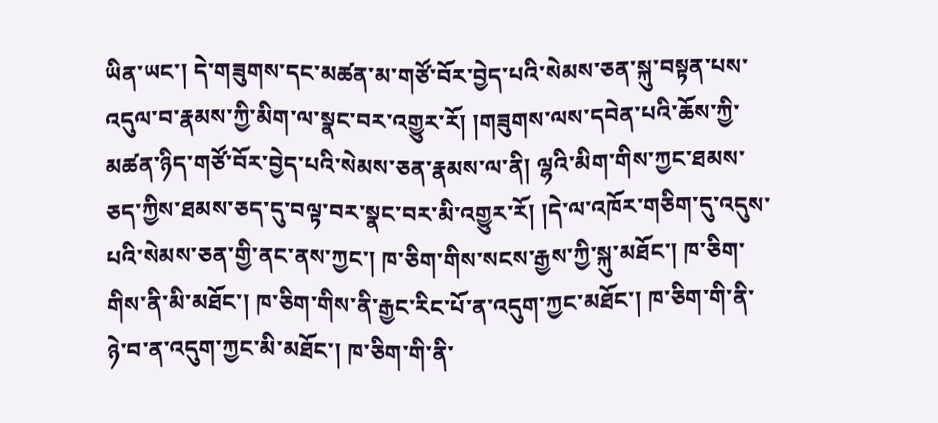ཡིན་ཡང་། དེ་གཟུགས་དང་མཚན་མ་གཙོ་བོར་བྱེད་པའི་སེམས་ཅན་སྐུ་བསྟན་པས་འདུལ་བ་རྣམས་ཀྱི་མིག་ལ་སྣང་བར་འགྱུར་རོ། །གཟུགས་ལས་དབེན་པའི་ཆོས་ཀྱི་མཚན་ཉིད་གཙོ་བོར་བྱེད་པའི་སེམས་ཅན་རྣམས་ལ་ནི། ལྷའི་མིག་གིས་ཀྱང་ཐམས་ཅད་ཀྱིས་ཐམས་ཅད་དུ་བལྟ་བར་སྣང་བར་མི་འགྱུར་རོ། །དེ་ལ་འཁོར་གཅིག་དུ་འདུས་པའི་སེམས་ཅན་གྱི་ནང་ནས་ཀྱང་། ཁ་ཅིག་གིས་སངས་རྒྱས་ཀྱི་སྐུ་མཐོང་། ཁ་ཅིག་གིས་ནི་མི་མཐོང་། ཁ་ཅིག་གིས་ནི་རྒྱང་རིང་པོ་ན་འདུག་ཀྱང་མཐོང་། ཁ་ཅིག་གི་ནི་ཉེ་བ་ན་འདུག་ཀྱང་མི་མཐོང་། ཁ་ཅིག་གི་ནི་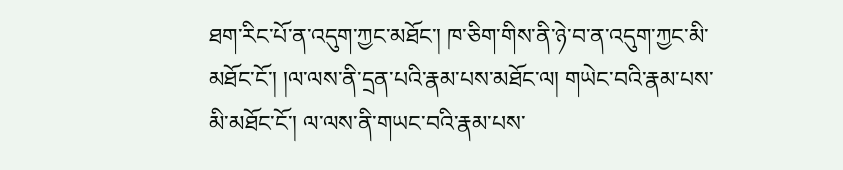ཐག་རིང་པོ་ན་འདུག་ཀྱང་མཐོང་། ཁ་ཅིག་གིས་ནི་ཉེ་བ་ན་འདུག་ཀྱང་མི་མཐོང་ངོ་། །ལ་ལས་ནི་དྲན་པའི་རྣམ་པས་མཐོང་ལ། གཡེང་བའི་རྣམ་པས་མི་མཐོང་ངོ་། ལ་ལས་ནི་གཡང་བའི་རྣམ་པས་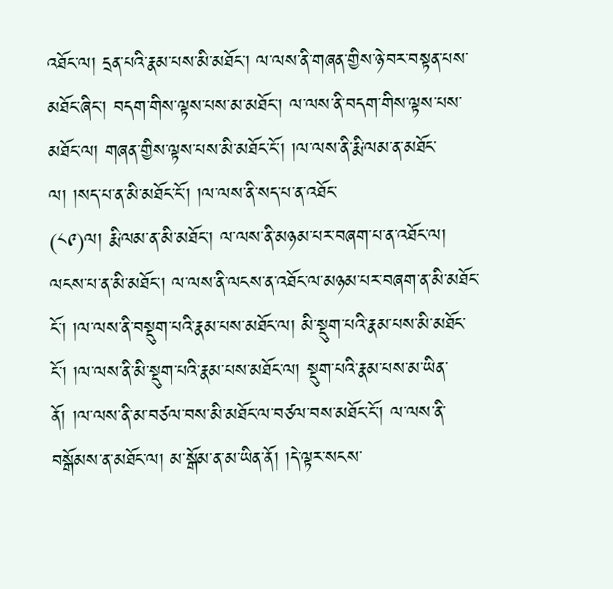འཐོང་ལ། དྲན་པའི་རྣམ་པས་མི་མཐོང་། ལ་ལས་ནི་གཞན་གྱིས་ཉེ་བར་བསྟན་པས་མཐོང་ཞིང་། བདག་གིས་ལྟས་པས་མ་མཐོང་། ལ་ལས་ནི་བདག་གིས་ལྟས་པས་མཐོང་ལ། གཞན་གྱིས་ལྟས་པས་མི་མཐོང་ངོ་། །ལ་ལས་ནི་རྨི་ལམ་ན་མཐོང་ལ། །སད་པ་ན་མི་མཐོང་ངོ་། །ལ་ལས་ནི་སད་པ་ན་འཐོང་
(༨༩)ལ། རྨི་ལམ་ན་མི་མཐོང་། ལ་ལས་ནི་མཉམ་པར་བཞག་པ་ན་འཐོང་ལ། ལངས་པ་ན་མི་མཐོང་། ལ་ལས་ནི་ལངས་ན་འཐོང་ལ་མཉམ་པར་བཞག་ན་མི་མཐོང་ངོ་། །ལ་ལས་ནི་བསྡུག་པའི་རྣམ་པས་མཐོང་ལ། མི་སྡུག་པའི་རྣམ་པས་མི་མཐོང་ངོ་། །ལ་ལས་ནི་མི་སྡུག་པའི་རྣམ་པས་མཐོང་ལ། སྡུག་པའི་རྣམ་པས་མ་ཡིན་ནོ། །ལ་ལས་ནི་མ་བཙལ་བས་མི་མཐོང་ལ་བཙལ་བས་མཐོང་ངོ་། ལ་ལས་ནི་བསྒོམས་ན་མཐོང་ལ། མ་སྒོམ་ན་མ་ཡིན་ནོ། །དེ་ལྟར་སངས་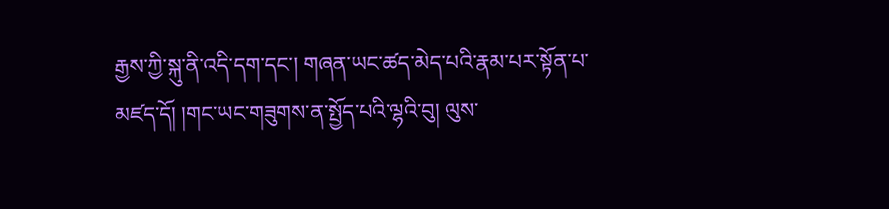རྒྱས་ཀྱི་སྐུ་ནི་འདི་དག་དང་། གཞན་ཡང་ཚད་མེད་པའི་རྣམ་པར་སྟོན་པ་མཛད་དོ། །གང་ཡང་གཟུགས་ན་སྤྱོད་པའི་ལྷའི་བུ། ལུས་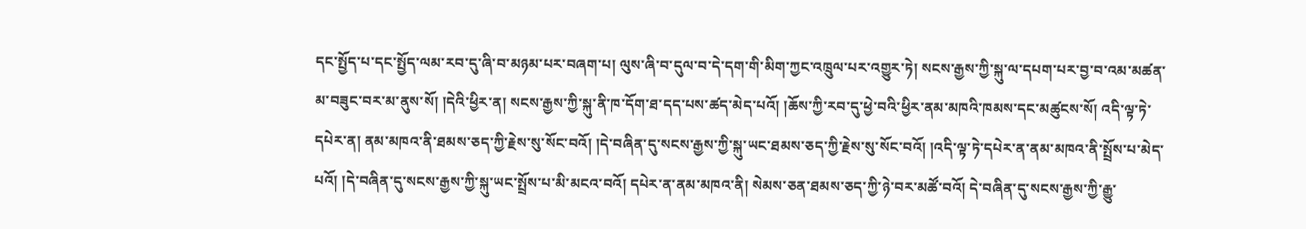དང་སྤྱོད་པ་དང་སྤྱོད་ལམ་རབ་དུ་ཞི་བ་མཉམ་པར་བཞག་པ། ལུས་ཞི་བ་དུལ་བ་དེ་དག་གི་མིག་ཀྱང་འཁྲུལ་པར་འགྱུར་ཏེ། སངས་རྒྱས་ཀྱི་སྐུ་ལ་དཔག་པར་བྱ་བ་འམ་མཚན་མ་བཟུང་བར་མ་ནུས་སོ། །དེའི་ཕྱིར་ན། སངས་རྒྱས་ཀྱི་སྐུ་ནི་ཁ་དོག་ཐ་དད་པས་ཚད་མེད་པའོ། །ཆོས་ཀྱི་རབ་དུ་ཕྱེ་བའི་ཕྱིར་ནམ་མཁའི་ཁམས་དང་མཚུངས་སོ། འདི་ལྟ་ཏེ་དཔེར་ན། ནམ་མཁའ་ནི་ཐམས་ཅད་ཀྱི་རྗེས་སུ་སོང་བའོ། །དེ་བཞིན་དུ་སངས་རྒྱས་ཀྱི་སྐུ་ཡང་ཐམས་ཅད་ཀྱི་རྗེས་སུ་སོང་བའོ། །འདི་ལྟ་ཏེ་དཔེར་ན་ནམ་མཁའ་ནི་སྤྲོས་པ་མེད་པའོ། །དེ་བཞིན་དུ་སངས་རྒྱས་ཀྱི་སྐུ་ཡང་སྤྲོས་པ་མི་མངའ་བའོ། དཔེར་ན་ནམ་མཁའ་ནི། སེམས་ཅན་ཐམས་ཅད་ཀྱི་ཉེ་བར་མཚོ་བའོ། དེ་བཞིན་དུ་སངས་རྒྱས་ཀྱི་རྒྱུ་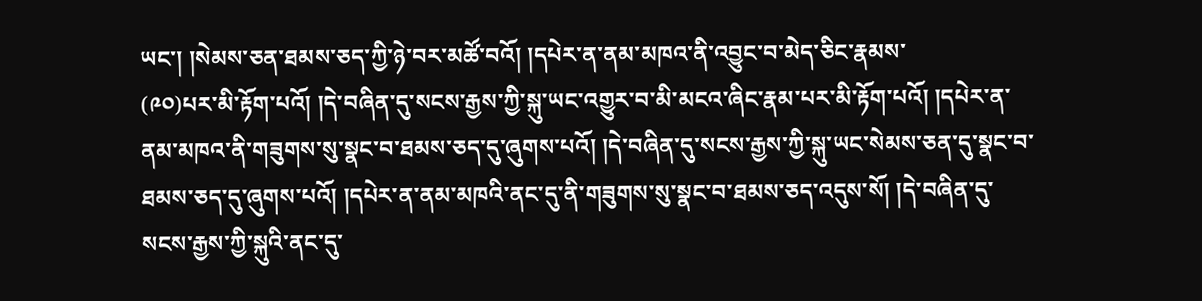ཡང་། །སེམས་ཅན་ཐམས་ཅད་ཀྱི་ཉེ་བར་མཚོ་བའོ། །དཔེར་ན་ནམ་མཁའ་ནི་འབྱུང་བ་མེད་ཅིང་རྣམས་
(༩༠)པར་མི་རྟོག་པའོ། །དེ་བཞིན་དུ་སངས་རྒྱས་ཀྱི་སྐུ་ཡང་འགྱུར་བ་མི་མངའ་ཞིང་རྣམ་པར་མི་རྟོག་པའོ། །དཔེར་ན་ནམ་མཁའ་ནི་གཟུགས་སུ་སྣང་བ་ཐམས་ཅད་དུ་ཞུགས་པའོ། །དེ་བཞིན་དུ་སངས་རྒྱས་ཀྱི་སྐུ་ཡང་སེམས་ཅན་དུ་སྣང་བ་ཐམས་ཅད་དུ་ཞུགས་པའོ། །དཔེར་ན་ནམ་མཁའི་ནང་དུ་ནི་གཟུགས་སུ་སྣང་བ་ཐམས་ཅད་འདུས་སོ། །དེ་བཞིན་དུ་སངས་རྒྱས་ཀྱི་སྐུའི་ནང་དུ་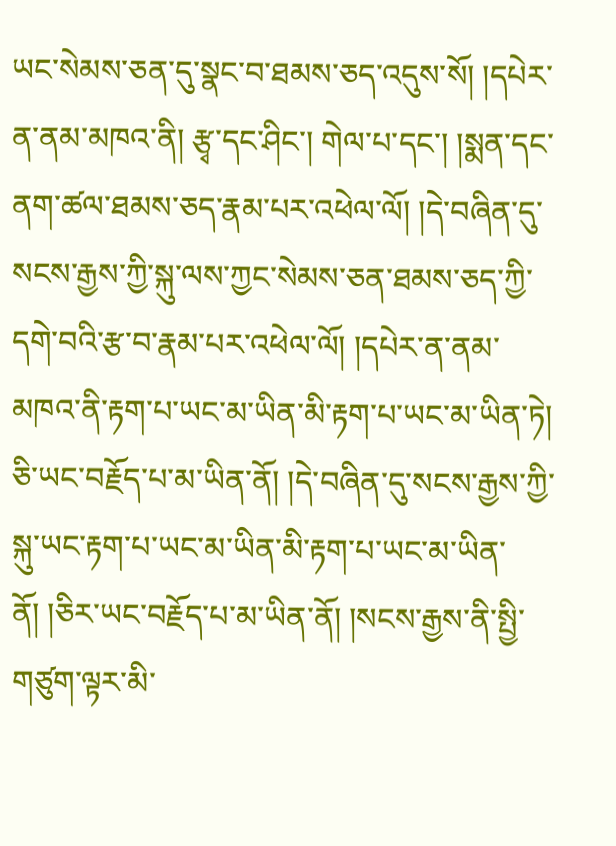ཡང་སེམས་ཅན་དུ་སྣང་བ་ཐམས་ཅད་འདུས་སོ། །དཔེར་ན་ནམ་མཁའ་ནི། རྩྭ་དང་ཤིང་། གེལ་པ་དང་། །སྨན་དང་ནག་ཚལ་ཐམས་ཅད་རྣམ་པར་འཕེལ་ལོ། །དེ་བཞིན་དུ་སངས་རྒྱས་ཀྱི་སྐུ་ལས་ཀྱང་སེམས་ཅན་ཐམས་ཅད་ཀྱི་དགེ་བའི་རྩ་བ་རྣམ་པར་འཕེལ་ལོ། །དཔེར་ན་ནམ་མཁའ་ནི་རྟག་པ་ཡང་མ་ཡིན་མི་རྟག་པ་ཡང་མ་ཡིན་ཏེ། ཅི་ཡང་བརྗོད་པ་མ་ཡིན་ནོ། །དེ་བཞིན་དུ་སངས་རྒྱས་ཀྱི་སྐུ་ཡང་རྟག་པ་ཡང་མ་ཡིན་མི་རྟག་པ་ཡང་མ་ཡིན་ནོ། །ཅིར་ཡང་བརྗོད་པ་མ་ཡིན་ནོ། །སངས་རྒྱས་ནི་སྤྱི་གཙུག་ལྟར་མི་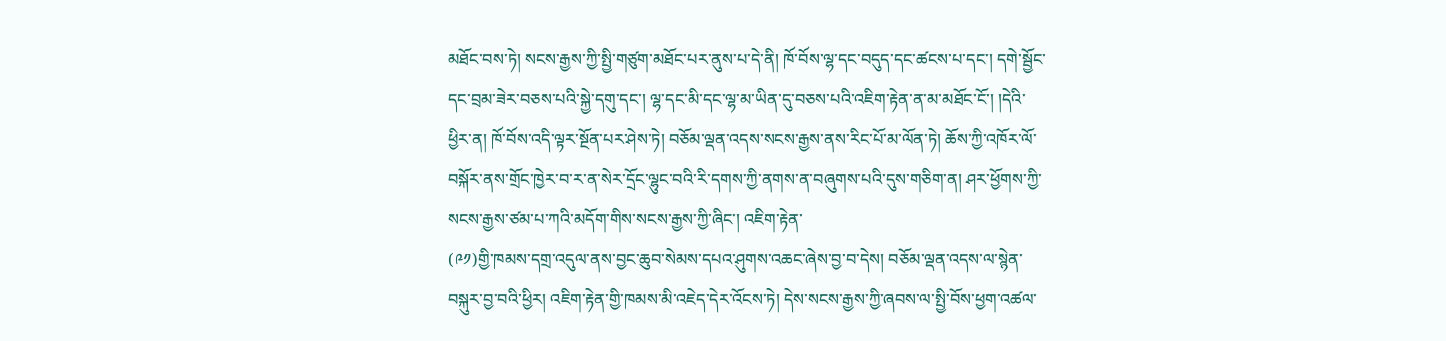མཐོང་བས་ཏེ། སངས་རྒྱས་ཀྱི་སྤྱི་གཙུག་མཐོང་པར་ནུས་པ་དེ་ནི། ཁོ་བོས་ལྷ་དང་བདུད་དང་ཚངས་པ་དང་། དགེ་སྦྱོང་དང་བྲམ་ཟེར་བཅས་པའི་སྐྱེ་དགུ་དང་། ལྷ་དང་མི་དང་ལྷ་མ་ཡིན་དུ་བཅས་པའི་འཇིག་རྟེན་ན་མ་མཐོང་ངོ་། །དེའི་ཕྱིར་ན། ཁོ་བོས་འདི་ལྟར་སྔོན་པར་ཤེས་ཏེ། བཅོམ་ལྡན་འདས་སངས་རྒྱས་ནས་རིང་པོ་མ་ལོན་ཏེ། ཆོས་ཀྱི་འཁོར་ལོ་བསྐོར་ནས་གྲོང་ཁྱེར་བ་ར་ན་སེར་དྲོང་ལྷུང་བའི་རི་དགས་ཀྱི་ནགས་ན་བཞུགས་པའི་དུས་གཅིག་ན། ཤར་ཕྱོགས་ཀྱི་སངས་རྒྱས་ཙམ་པ་ཀའི་མདོག་གིས་སངས་རྒྱས་ཀྱི་ཞིང་། འཇིག་རྟེན་
(༩༡)གྱི་ཁམས་དགྲ་འདུལ་ནས་བྱང་ཆུབ་སེམས་དཔའ་ཤུགས་འཆང་ཞེས་བྱ་བ་དེས། བཅོམ་ལྡན་འདས་ལ་སྙེན་བསྐུར་བྱ་བའི་ཕྱིར། འཇིག་རྟེན་གྱི་ཁམས་མི་འཇེད་དེར་འོངས་ཏེ། དེས་སངས་རྒྱས་ཀྱི་ཞབས་ལ་སྤྱི་བོས་ཕྱག་འཚལ་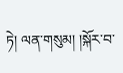ཏེ། ལན་གསུམ། །སྐོར་བ་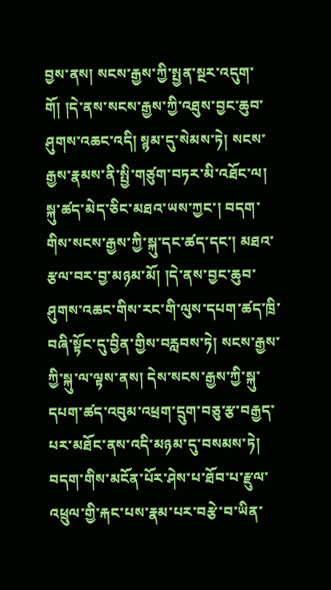བྱས་ནས། སངས་རྒྱས་ཀྱི་སྤྱན་སྔར་འདུག་གོ། །དེ་ནས་སངས་རྒྱས་ཀྱི་འཐུས་བྱང་ཆུབ་ཤུགས་འཆང་འདི། སྙམ་དུ་སེམས་ཏེ། སངས་རྒྱས་རྣམས་ནི་སྤྱི་གཙུག་བཏར་མི་འཐོང་ལ། སྐུ་ཚད་མེད་ཅིང་མཐའ་ཡས་ཀྱང་། བདག་གིས་སངས་རྒྱས་ཀྱི་སྐུ་དང་ཚད་དང་། མཐའ་རྩལ་བར་བྱ་མཉམ་མོ། །དེ་ནས་བྱང་ཆུབ་ཤུགས་འཆང་གིས་རང་གི་ལུས་དཔག་ཚད་ཁྲི་བཞི་སྟོང་དུ་བྱིན་གྱིས་བརླབས་ཏེ། སངས་རྒྱས་ཀྱི་སྐུ་ལ་ལྟས་ནས། དེས་སངས་རྒྱས་ཀྱི་སྐུ་དཔག་ཚད་འབུམ་འཕྲག་དྲུག་བཅུ་རྩ་བརྒྱད་པར་མཐོང་ནས་འདི་མཉམ་དུ་བསམས་ཏེ། བདག་གིས་མངོན་པོར་ཤེས་པ་ཐོབ་པ་རྫུལ་འཕྲུལ་གྱི་རྐང་པས་རྣམ་པར་བརྩེ་བ་ཡིན་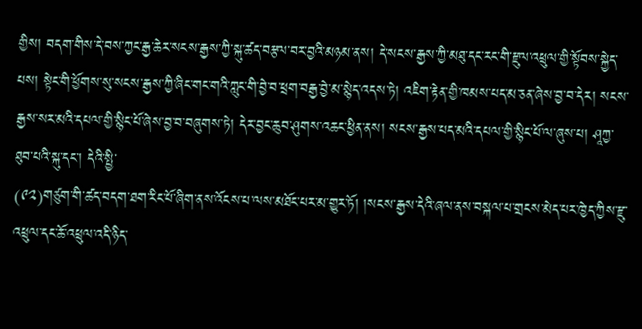གྱིས། བདག་གིས་དེ་བས་ཀྱང་རྒྱ་ཆེར་སངས་རྒྱས་ཀྱི་སྐུ་ཚད་བརྩལ་བར་བྱའི་མཉམ་ནས། དེ་སངས་རྒྱས་ཀྱི་མཐུ་དང་རང་གི་རྫུལ་འཕྲུལ་གྱི་སྟོབས་སྐྱེད་པས། སྟེང་གི་ཕྱོགས་སུ་སངས་རྒྱས་ཀྱི་ཞིང་གང་གའི་ཀླུང་གི་བྱེ་བ་ཕྲག་བརྒྱ་བྱེ་མ་སྙེད་འདས་ཏེ། འཇིག་རྟེན་གྱི་ཁམས་པད་མ་ཅན་ཞེས་བྱ་བ་དེར། སངས་རྒྱས་སར་མའི་དཔལ་གྱི་སྙིང་པོ་ཞེས་བྱ་བ་བཞུགས་ཏེ། དེར་བྱང་ཆུབ་ཤུགས་འཆང་ཕྱིན་ནས། སངས་རྒྱས་པད་མའི་དཔལ་གྱི་སྙིང་པོ་ལ་ཞུས་པ། ཤཱཀྱ་ཐུབ་པའི་སྐུ་དང་། དེའི་སྤྱི་
(༩༢)གཙུག་གི་ཚད་བདག་ཐག་རིང་པོ་ཞིག་ནས་འོངས་པ་ལས་མཐོང་པར་མ་གྱུར་ཏོ། །སངས་རྒྱས་དེའི་ཞལ་ནས་བསྐལ་པ་གྲངས་མེད་པར་ཁྱེད་ཀྱིས་རྫུ་འཕྲུལ་དང་ཆོ་འཕྲུལ་འདི་ཉིད་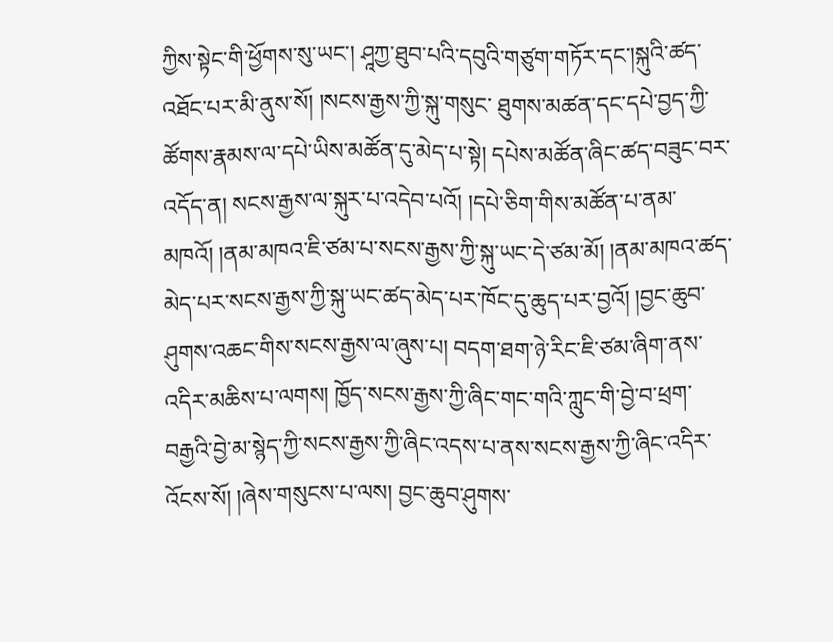ཀྱིས་སྟེང་གི་ཕྱོགས་སུ་ཡང་། ཤཱཀྱ་ཐུབ་པའི་དབུའི་གཙུག་གཏོར་དང་།སྐུའི་ཚད་འཐོང་པར་མི་ནུས་སོ། །སངས་རྒྱས་ཀྱི་སྐུ་གསུང་ ཐུགས་མཚན་དང་དཔེ་བྱད་ཀྱི་ཚོགས་རྣམས་ལ་དཔེ་ཡིས་མཚོན་དུ་མེད་པ་སྟེ། དཔེས་མཚོན་ཞིང་ཚད་བཟུང་བར་འདོད་ན། སངས་རྒྱས་ལ་སྐུར་པ་འདེབ་པའོ། །དཔེ་ཅིག་གིས་མཚོན་པ་ནམ་མཁའོ། །ནམ་མཁའ་ཇི་ཙམ་པ་སངས་རྒྱས་ཀྱི་སྐུ་ཡང་དེ་ཙམ་མོ། །ནམ་མཁའ་ཚད་མེད་པར་སངས་རྒྱས་ཀྱི་སྐུ་ཡང་ཚད་མེད་པར་ཁོང་དུ་ཆུད་པར་བྱའོ། །བྱང་ཆུབ་ཤུགས་འཆང་གིས་སངས་རྒྱས་ལ་ཞུས་པ། བདག་ཐག་ཉེ་རིང་ཇི་ཙམ་ཞིག་ནས་འདིར་མཆིས་པ་ལགས། ཁྱོད་སངས་རྒྱས་ཀྱི་ཞིང་གང་གའི་ཀླུང་གི་བྱེ་བ་ཕྲག་བརྒྱའི་བྱེ་མ་སྙེད་ཀྱི་སངས་རྒྱས་ཀྱི་ཞིང་འདས་པ་ནས་སངས་རྒྱས་ཀྱི་ཞིང་འདིར་འོངས་སོ། །ཞེས་གསུངས་པ་ལས། བྱང་ཆུབ་ཤུགས་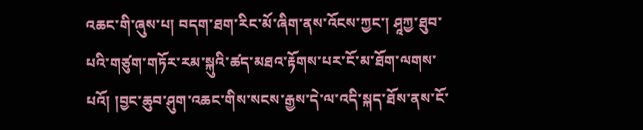འཆང་གི་ཞུས་པ། བདག་ཐག་རིང་མོ་ཞིག་ནས་འོངས་ཀྱང་། ཤཱཀྱ་ཐུབ་པའི་གཙུག་གཏོར་རམ་སྐུའི་ཚད་མཐའ་རྟོགས་པར་ངོ་མ་ཐོག་ལགས་པའོ། །བྱང་ཆུབ་ཤུག་འཆང་གིས་སངས་རྒྱས་དེ་ལ་འདི་སྐད་ཐོས་ནས་ངོ་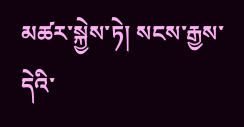མཚར་སྐྱེས་ཏེ། སངས་རྒྱས་དེའི་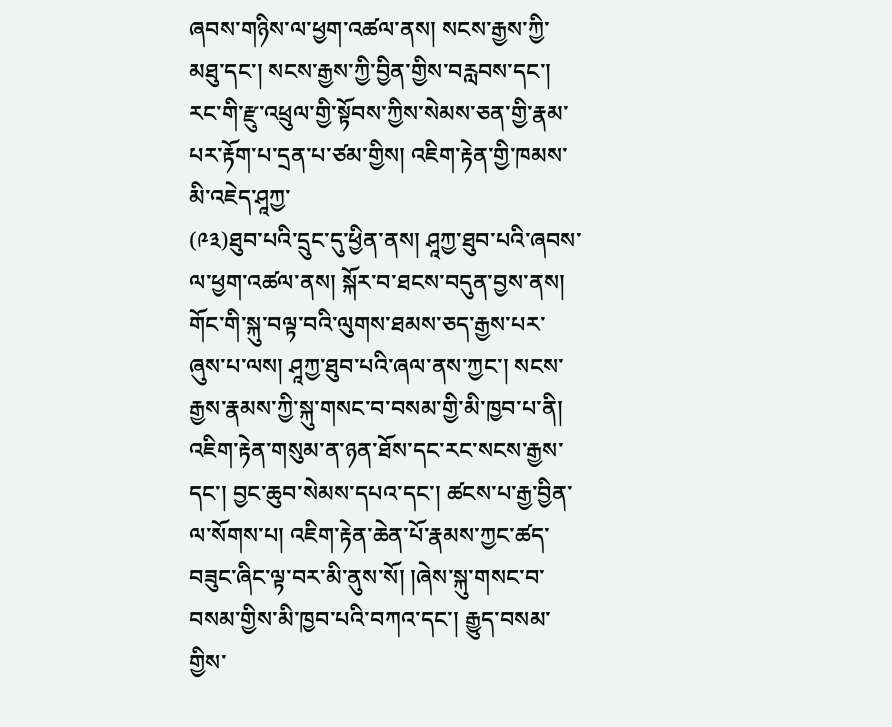ཞབས་གཉིས་ལ་ཕྱག་འཚལ་ནས། སངས་རྒྱས་ཀྱི་མཐུ་དང་། སངས་རྒྱས་ཀྱི་བྱིན་གྱིས་བརླབས་དང་། རང་གི་རྫུ་འཕྲུལ་གྱི་སྟོབས་ཀྱིས་སེམས་ཅན་གྱི་རྣམ་པར་རྟོག་པ་དྲན་པ་ཙམ་གྱིས། འཇིག་རྟེན་གྱི་ཁམས་མི་འཇེད་ཤཱཀྱ་
(༩༣)ཐུབ་པའི་དྲུང་དུ་ཕྱིན་ནས། ཤཱཀྱ་ཐུབ་པའི་ཞབས་ལ་ཕྱག་འཚལ་ནས། སྐོར་བ་ཐངས་བདུན་བྱས་ནས། གོང་གི་སྐུ་བལྟ་བའི་ལུགས་ཐམས་ཅད་རྒྱས་པར་ཞུས་པ་ལས། ཤཱཀྱ་ཐུབ་པའི་ཞལ་ནས་ཀྱང་། སངས་རྒྱས་རྣམས་ཀྱི་སྐུ་གསང་བ་བསམ་གྱི་མི་ཁྱབ་པ་ནི། འཇིག་རྟེན་གསུམ་ན་ཉན་ཐོས་དང་རང་སངས་རྒྱས་དང་། བྱང་ཆུབ་སེམས་དཔའ་དང་། ཚངས་པ་རྒྱ་བྱིན་ལ་སོགས་པ། འཇིག་རྟེན་ཆེན་པོ་རྣམས་ཀྱང་ཚད་བཟུང་ཞིང་ལྟ་བར་མི་ནུས་སོ། །ཞེས་སྐུ་གསང་བ་བསམ་གྱིས་མི་ཁྱབ་པའི་བཀའ་དང་། རྒྱུད་བསམ་གྱིས་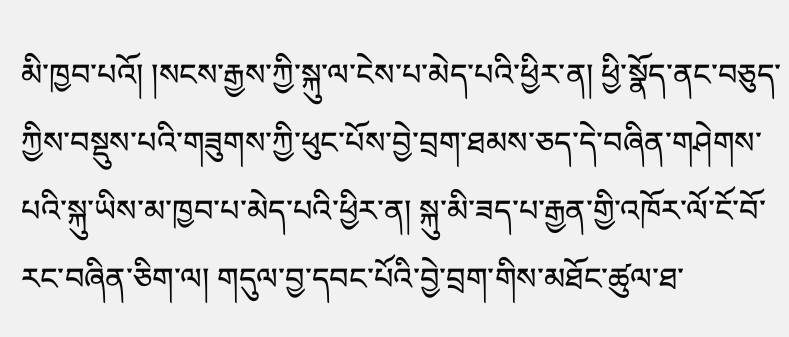མི་ཁྱབ་པའོ། །སངས་རྒྱས་ཀྱི་སྐུ་ལ་ངེས་པ་མེད་པའི་ཕྱིར་ན། ཕྱི་སྣོད་ནང་བཅུད་ཀྱིས་བསྡུས་པའི་གཟུགས་ཀྱི་ཕུང་པོས་བྱེ་བྲག་ཐམས་ཅད་དེ་བཞིན་གཤེགས་པའི་སྐུ་ཡིས་མ་ཁྱབ་པ་མེད་པའི་ཕྱིར་ན། སྐུ་མི་ཟད་པ་རྒྱན་གྱི་འཁོར་ལོ་ངོ་བོ་རང་བཞིན་ཅིག་ལ། གདུལ་བྱ་དབང་པོའི་བྱེ་བྲག་གིས་མཐོང་ཚུལ་ཐ་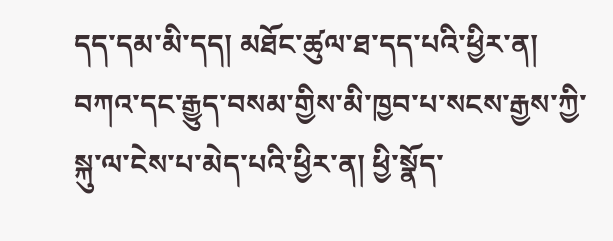དད་དམ་མི་དད། མཐོང་ཚུལ་ཐ་དད་པའི་ཕྱིར་ན། བཀའ་དང་རྒྱུད་བསམ་གྱིས་མི་ཁྱབ་པ་སངས་རྒྱས་ཀྱི་སྐུ་ལ་ངེས་པ་མེད་པའི་ཕྱིར་ན། ཕྱི་སྣོད་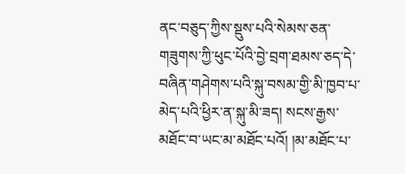ནང་བཅུད་ཀྱིས་སྡུས་པའི་སེམས་ཅན་གཟུགས་ཀྱི་ཕུང་པོའི་བྱེ་བྲག་ཐམས་ཅད་དེ་བཞིན་གཤེགས་པའི་སྐུ་བསམ་གྱི་མི་ཁྱབ་པ་མེད་པའི་ཕྱིར་ན་སྐུ་མི་ཟད། སངས་རྒྱས་མཐོང་བ་ཡང་མ་མཐོང་པའོ། །མ་མཐོང་པ་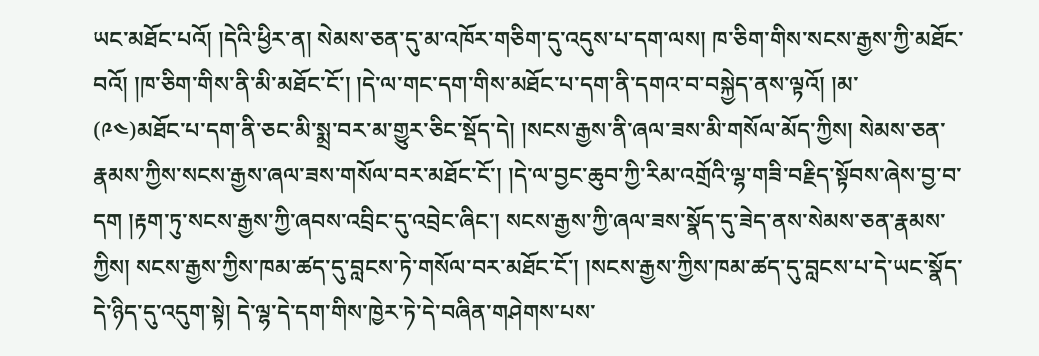ཡང་མཐོང་པའོ། །དེའི་ཕྱིར་ན། སེམས་ཅན་དུ་མ་འཁོར་གཅིག་དུ་འདུས་པ་དག་ལས། ཁ་ཅིག་གིས་སངས་རྒྱས་ཀྱི་མཐོང་བའོ། །ཁ་ཅིག་གིས་ནི་མི་མཐོང་ངོ་། །དེ་ལ་གང་དག་གིས་མཐོང་པ་དག་ནི་དགའ་བ་བསྐྱེད་ནས་ལྟའོ། །མ་
(༩༤)མཐོང་པ་དག་ནི་ཅང་མི་སྨྲ་བར་མ་གྱུར་ཅིང་སྡོད་དེ། །སངས་རྒྱས་ནི་ཞལ་ཟས་མི་གསོལ་མོད་ཀྱིས། སེམས་ཅན་རྣམས་ཀྱིས་སངས་རྒྱས་ཞལ་ཟས་གསོལ་བར་མཐོང་ངོ་། །དེ་ལ་བྱང་ཆུབ་ཀྱི་རིམ་འགྲོའི་ལྷ་གཟི་བརྗིད་སྟོབས་ཞེས་བྱ་བ་དག །རྟག་ཏུ་སངས་རྒྱས་ཀྱི་ཞབས་འབྲིང་དུ་འབྲེང་ཞིང་། སངས་རྒྱས་ཀྱི་ཞལ་ཟས་སྣོད་དུ་ཟེད་ནས་སེམས་ཅན་རྣམས་ཀྱིས། སངས་རྒྱས་ཀྱིས་ཁམ་ཚད་དུ་བླངས་ཏེ་གསོལ་བར་མཐོང་ངོ་། །སངས་རྒྱས་ཀྱིས་ཁམ་ཚད་དུ་བླངས་པ་དེ་ཡང་སྣོད་དེ་ཉིད་དུ་འདུག་སྟེ། དེ་ལྷ་དེ་དག་གིས་ཁྱེར་ཏེ་དེ་བཞིན་གཤེགས་པས་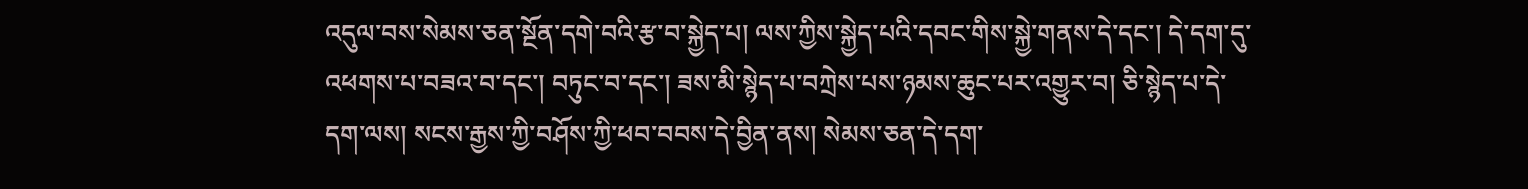འདུལ་བས་སེམས་ཅན་སྔོན་དགེ་བའི་རྩ་བ་སྐྱེད་པ། ལས་ཀྱིས་སྐྱེད་པའི་དབང་གིས་སྐྱེ་གནས་དེ་དང་། དེ་དག་དུ་འཕགས་པ་བཟའ་བ་དང་། བཏུང་བ་དང་། ཟས་མི་སྙེད་པ་བཀྲེས་པས་ཉམས་ཆུང་པར་འགྱུར་བ། ཅི་སྙེད་པ་དེ་དག་ལས། སངས་རྒྱས་ཀྱི་བཤོས་ཀྱི་ཕབ་བབས་དེ་བྱིན་ནས། སེམས་ཅན་དེ་དག་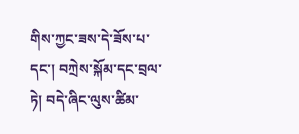གིས་ཀྱང་ཟས་དེ་ཟོས་པ་དང་། བཀྲེས་སྐོམ་དང་བྲལ་ཏེ། བདེ་ཞིང་ལུས་ཚིམ་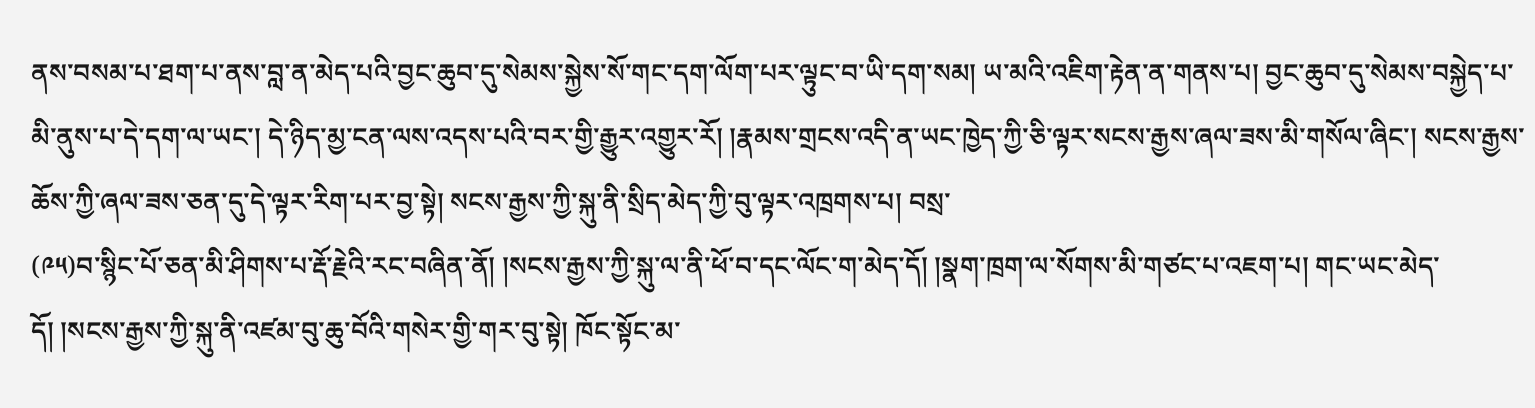ནས་བསམ་པ་ཐག་པ་ནས་བླ་ན་མེད་པའི་བྱང་ཆུབ་དུ་སེམས་སྐྱེས་སོ་གང་དག་ལོག་པར་ལྟུང་བ་ཡི་དག་སམ། ཡ་མའི་འཇིག་རྟེན་ན་གནས་པ། བྱང་ཆུབ་དུ་སེམས་བསྐྱེད་པ་མི་ནུས་པ་དེ་དག་ལ་ཡང་། དེ་ཉིད་མྱ་ངན་ལས་འདས་པའི་བར་གྱི་རྒྱུར་འགྱུར་རོ། །རྣམས་གྲངས་འདི་ན་ཡང་ཁྱེད་ཀྱི་ཅི་ལྟར་སངས་རྒྱས་ཞལ་ཟས་མི་གསོལ་ཞིང་། སངས་རྒྱས་ཆོས་ཀྱི་ཞལ་ཟས་ཅན་དུ་དེ་ལྟར་རིག་པར་བྱ་སྟེ། སངས་རྒྱས་ཀྱི་སྐུ་ནི་སྲིད་མེད་ཀྱི་བུ་ལྟར་འཁྲགས་པ། བསྲ་
(༩༥)བ་སྙིང་པོ་ཅན་མི་ཤིགས་པ་རྡོ་རྗེའི་རང་བཞིན་ནོ། །སངས་རྒྱས་ཀྱི་སྐུ་ལ་ནི་ཕོ་བ་དང་ལོང་ག་མེད་དོ། །སྣག་ཁྲག་ལ་སོགས་མི་གཙང་པ་འཇག་པ། གང་ཡང་མེད་དོ། །སངས་རྒྱས་ཀྱི་སྐུ་ནི་འཛམ་བུ་ཆུ་བོའི་གསེར་གྱི་གར་བུ་སྟེ། ཁོང་སྟོང་མ་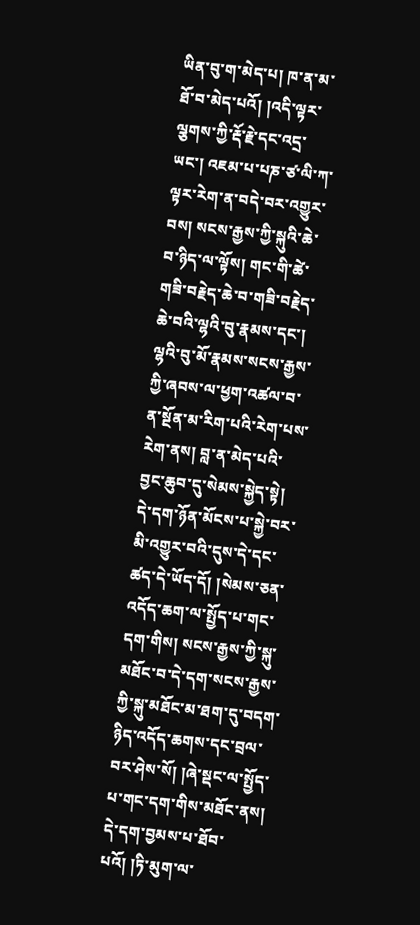ཡིན་བུ་ག་མེད་པ། ཁ་ན་མ་ཐོ་བ་མེད་པའོ། །འདི་ལྟར་ལྕགས་ཀྱི་རྡོ་རྗེ་དང་འདྲ་ཡང་། འཇམ་པ་པཎ་ཙ་ལི་ཀ་ལྟར་རེག་ན་བདེ་བར་འགྱུར་བས། སངས་རྒྱས་ཀྱི་སྐུའི་ཆེ་བ་ཉིད་ལ་ལྟོས། གང་གི་ཚེ་གཟི་བརྗེད་ཆེ་བ་གཟི་བརྗེད་ཆེ་བའི་ལྷའི་བུ་རྣམས་དང་། ལྷའི་བུ་མོ་རྣམས་སངས་རྒྱས་ཀྱི་ཞབས་ལ་ཕྱག་འཚལ་བ་ན་སྔོན་མ་རིག་པའི་རེག་པས་རེག་ནས། བླ་ན་མེད་པའི་བྱང་ཆུབ་དུ་སེམས་སྐྱེད་སྟེ། དེ་དག་ཉོན་མོངས་པ་སྐྱེ་བར་མི་འགྱུར་བའི་དུས་དེ་དང་ཚད་དེ་ཡོད་དོ། །སེམས་ཅན་འདོད་ཆག་ལ་སྤྱོད་པ་གང་དག་གིས། སངས་རྒྱས་ཀྱི་སྐུ་མཐོང་བ་དེ་དག་སངས་རྒྱས་ཀྱི་སྐུ་མཐོང་མ་ཐག་དུ་བདག་ཉིད་འདོད་ཆགས་དང་བྲལ་བར་ཤེས་སོ། །ཞེ་སྡང་ལ་སྤྱོད་པ་གང་དག་གིས་མཐོང་ནས། དེ་དག་བྱམས་པ་ཐོབ་པའོ། །ཏི་མུག་ལ་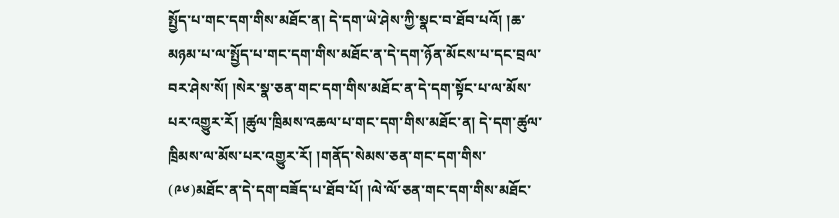སྤྱོད་པ་གང་དག་གིས་མཐོང་ན། དེ་དག་ཡེ་ཤེས་ཀྱི་སྣང་བ་ཐོབ་པའོ། །ཆ་མཉམ་པ་ལ་སྤྱོད་པ་གང་དག་གིས་མཐོང་ན་དེ་དག་ཉོན་མོངས་པ་དང་བྲལ་བར་ཤེས་སོ། །སེར་སྣ་ཅན་གང་དག་གིས་མཐོང་ན་དེ་དག་སྟོང་པ་ལ་མོས་པར་འགྱུར་རོ། །ཚུལ་ཁྲིམས་འཆལ་པ་གང་དག་གིས་མཐོང་ན། དེ་དག་ཚུལ་ཁྲིམས་ལ་མོས་པར་འགྱུར་རོ། །གནོད་སེམས་ཅན་གང་དག་གིས་
(༩༦)མཐོང་ན་དེ་དག་བཟོད་པ་ཐོབ་པོ། །ལེ་ལོ་ཅན་གང་དག་གིས་མཐོང་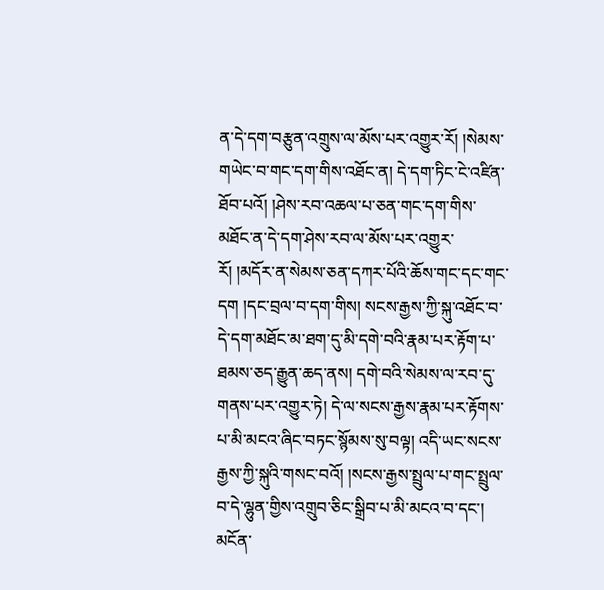ན་དེ་དག་བརྩུན་འགྲུས་ལ་མོས་པར་འགྱུར་རོ། །སེམས་གཡེང་བ་གང་དག་གིས་འཐོང་ན། དེ་དག་ཏིང་ངེ་འཛིན་ཐོབ་པའོ། །ཤེས་རབ་འཆལ་པ་ཅན་གང་དག་གིས་མཐོང་ན་དེ་དག་ཤེས་རབ་ལ་མོས་པར་འགྱུར་རོ། །མདོར་ན་སེམས་ཅན་དཀར་པོའི་ཆོས་གང་དང་གང་དག །དང་བྲལ་བ་དག་གིས། སངས་རྒྱས་ཀྱི་སྐུ་འཐོང་བ་དེ་དག་མཐོང་མ་ཐག་དུ་མི་དགེ་བའི་རྣམ་པར་རྟོག་པ་ཐམས་ཅད་རྒྱུན་ཆད་ནས། དགེ་བའི་སེམས་ལ་རབ་དུ་གནས་པར་འགྱུར་ཏེ། དེ་ལ་སངས་རྒྱས་རྣམ་པར་རྟོགས་པ་མི་མངའ་ཞིང་བཏང་སྙོམས་སུ་བལྟ། འདི་ཡང་སངས་རྒྱས་ཀྱི་སྐུའི་གསང་བའོ། །སངས་རྒྱས་སྤྲུལ་པ་གང་སྤྲུལ་བ་དེ་ལྷུན་གྱིས་འགྲུབ་ཅིང་སྒྲིབ་པ་མི་མངའ་བ་དང་། མངོན་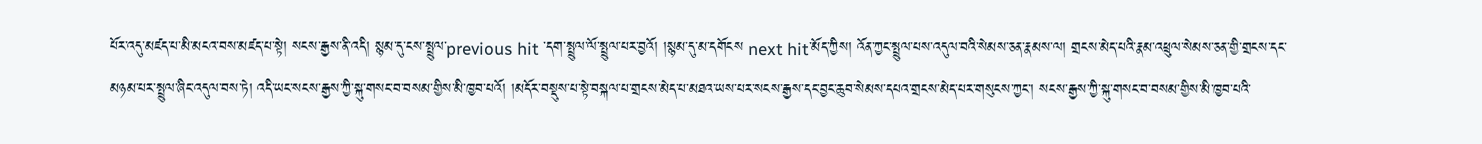པོར་འདུ་མཛད་པ་མི་མངའ་བས་མཛད་པ་སྟེ། སངས་རྒྱས་ནི་འདི། སྙམ་དུ་ངས་སྤྲུལ་previous hit ་དག་སྤྲུལ་ལོ་སྤྲུལ་པར་བྱའོ། །སྙམ་དུ་མ་དགོངས next hit་མོད་ཀྱིས། འོན་ཀྱང་སྤྲུལ་པས་འདུལ་བའི་སེམས་ཅན་རྣམས་ལ། གྲངས་མེད་པའི་རྣམ་འཕྲུལ་སེམས་ཅན་གྱི་གྲངས་དང་མཉམ་པར་སྤྲུལ་ཞིང་འདུལ་བས་ཏེ། འདི་ཡང་སངས་རྒྱས་ཀྱི་སྐུ་གསང་བ་བསམ་གྱིས་མི་ཁྱབ་པའོ། །མདོར་བསྡུས་པ་སྟེ་བསྐལ་པ་གྲངས་མེད་པ་མཐའ་ཡས་པར་སངས་རྒྱས་དང་བྱང་ཆུབ་སེམས་དཔའ་གྲངས་མེད་པར་གསུངས་ཀྱང་། སངས་རྒྱས་ཀྱི་སྐུ་གསང་བ་བསམ་གྱིས་མི་ཁྱབ་པའི་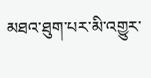མཐའ་ཐུག་པར་མི་འགྱུར་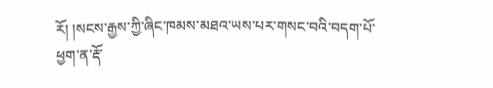རོ། །སངས་རྒྱས་ཀྱི་ཞིང་ཁམས་མཐའ་ཡས་པར་གསང་བའི་བདག་པོ་ཕྱག་ན་རྡོ་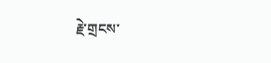རྗེ་གྲངས་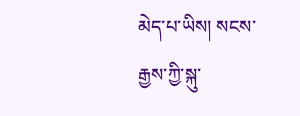མེད་པ་ཡིས། སངས་རྒྱས་ཀྱི་སྐུ་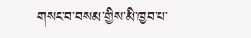གསང་བ་བསམ་གྱིས་མི་ཁྱབ་པ་